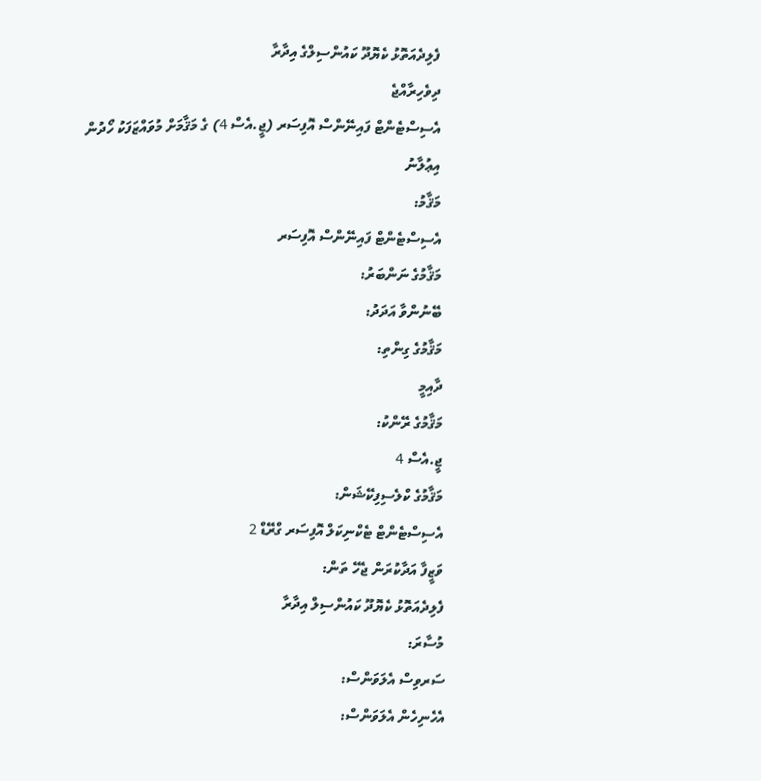ފެލިދެއަތޮޅު ކެޔޮދޫ ކައުންސިލްގެ އިދާރާ
ދިވެހިރާއްޖެ
އެސިސްޓެންޓް ފައިނޭންސް އޮފިސަރ (ޖީ.އެސް 4) ގެ މަޤާމަށް މުވައްޒަފަކު ހޯދުން
އިޢުލާނު
މަޤާމު:
އެސިސްޓެންޓް ފައިނޭންސް އޮފިސަރ
މަޤާމުގެ ނަންބަރު:
ބޭނުންވާ އަދަދު:
މަޤާމުގެ ގިންތި:
ދާއިމީ
މަޤާމުގެ ރޭންކު:
ޖީ.އެސް 4
މަޤާމުގެ ކްލެސިފިކޭޝަން:
އެސިސްޓެންޓް ޓެކްނިކަލް އޮފިސަރ ގްރޭޑް 2
ވަޒީފާ އަދާކުރަން ޖެހޭ ތަން:
ފެލިދެއަތޮޅު ކެޔޮދޫ ކައުންސިލް އިދާރާ
މުސާރަ:
ސަރވިސް އެލަވަންސް:
އެހެނިހެން އެލަވަންސް: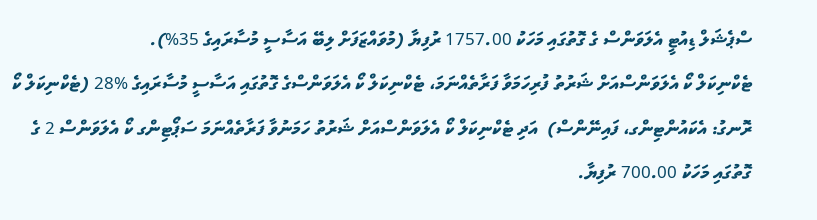ސްޕެޝަލް ޑިއުޓީ އެލަވަންސް ގެ ގޮތުގައި މަހަކު 1757.00 ރުފިޔާ (މުވައްޒަފަށް ލިބޭ އަސާސީ މުސާރައިގެ 35%).
ޓެކްނިކަލް ކޯ އެލަވަންސްއަށް ޝަރުތު ފުރިހަމަވާ ފަރާތެއްނަމަ، ޓެކްނިކަލް ކޯ އެލަވަންސްގެ ގޮތުގައި އަސާސީ މުސާރައިގެ %28 (ޓެކްނިކަލް ކޯ ރޮނގު: އެކައުންޓިންގ، ފައިނޭންސް)  އަދި ޓެކްނިކަލް ކޯ އެލަވަންސްއަށް ޝަރުތު ހަމަނުވާ ފަރާތެއްނަމަ ސަޕޯޓިންގ ކޯ އެލަވަންސް 2 ގެ ގޮތުގައި މަހަކު 700.00 ރުފިޔާ.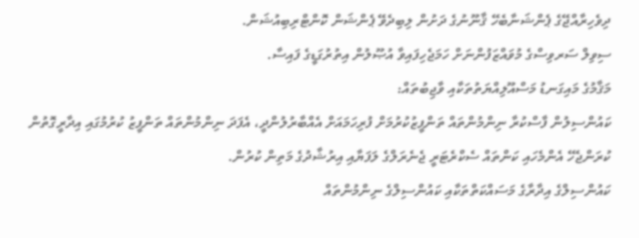ދިވެހިރާއްޖޭގެ ޕެންޝަނާބެހޭ ޤާނޫނުގެ ދަށުން ލިބިދެވޭ ޕެންޝަން ކޮންޓްރިބިއުޝަން.
ސިވިލް ސަރވިސްގެ މުވައްޒަފުންނަށް ހަމަޖެހިފައިވާ އުޞޫލުން އިތުރުގަޑީގެ ފައިސާ.
މަޤާމުގެ މައިގަނޑު މަސްއޫލިއްޔަތުތަކާއި ވާޖިބުތައް:
ކައުންސިލުން ފާސްކުރާ ނިންމުންތައް ތަންފީޒުކުރުމަށް ފުރިހަމައަށް އެއްބާރުލުންދީ، އެފަދަ ނިންމުންތައް ތަންފީޒު ކުރުމުގައި އިދާރީގޮތުން ކުރަންޖެހޭ އެންމެހައި ކަންތައް ސެކްރެޓަރީ ޖެނެރަލްގެ ލަފަޔާއި އިރުޝާދުގެ މަތިން ކުރުން.
ކައުންސިލްގެ އިދާރާގެ މަސައްކަތްތަކާއި ކައުންސިލްގެ ނިންމުންތައް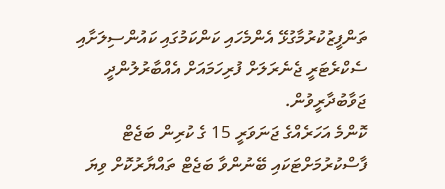ތަންފީޒުކުރުމާގުޅޭ އެންމެހައި ކަންކަމުގައި ކައުންސިލަށާއި ސެކްރެޓަރީ ޖެނެރަލަށް ފުރިހަމައަށް އެއްބާރުލުންދީ ޖަވާބުދާރީވުން.
ކޮންމެ އަހަރެއްގެ ޖަނަވަރީ 15 ގެ ކުރިން ބަޖެޓް ފާސްކުރުމަށްޓަކައި ބޭނުންވާ ބަޖެޓް ތައްޔާރުކޮށް ވިޔަ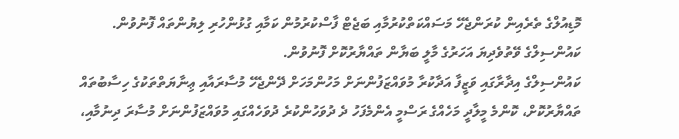މޮޑިއުލްގެ ތެރެއިން ކުރަންޖެހޭ މަސައްކަތްކުރުމާއި ބަޖެޓް ފާސްކުރުމުން ކަމާއި ގުޅުންހުރި ލިޔުންތައް ފޮނުވުން.
ކައުންސިލްގެ ވޭތުވެދިޔަ އަހަރުގެ މާލީ ބަޔާން ތައްޔާރުކޮށް ފޮނުވުން.
ކައުންސިލްގެ އިދާރާގައި ވަޒީފާ އަދާކުރާ މުވައްޒަފުންނަށް މަހުންމަހަށް ދޭންޖެހޭ މުސާރައާއި ޢިނާޔަތްތަކުގެ ހިސާބުތައް ތައްޔާރުކޮށް، ކޮންމެ މީލާދީ މަހެއްގެ ރަސްމީ އެންމެފަހު ދެ ދުވަހުންކުރެ ދުވަހެއްގައި މުވައްޒަފުންނަށް މުސާރަ ދިނުމާއި،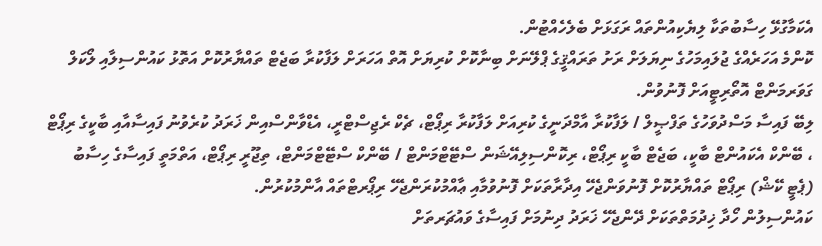އެކަމާގުޅޭ ހިސާބުތަކާ ލިޔެކިއުންތައް ރަގަޅަށް ބެލެހެއްޓުން.
ކޮންމެ އަހަރެއްގެ ޖުލައިމަހުގެ ނިޔަލަށް ރަށު ތަރައްޤީގެ ޕްލޭނަށް ބިނާކޮށް ކުރިޔަށް އޮތް އަހަރަށް ލަފާކުރާ ބަޖެޓް ތައްޔާރުކޮށް އަތޮޅު ކައުންސިލާއި ލޯކަލް ގަވަރމަންޓް އޮތޯރިޓީއަށް ފޮނުވުން.
ލިބޭ ފައިސާ މަސްދުވަހުގެ ތަފްޞީލް / ލަފާކުރާ އާމްދަނީގެ ކުރިއަށް ލަފާކުރާ ރިޕޯޓް، ޗެކް ރެޖިސްޓްރީ، އެޑްވާންސްއިން ޚަރަދު ކުރެވުނު ފައިސާއާއި ބާކީގެ ރިޕޯޓް ، ބޭންކް އެކައުންޓް ބާކީ، ބަޖެޓް ބާކީ ރިޕޯޓް، ރިކޮންސިލިއޭޝަން ސްޓޭޓްމަންޓް / ބޭންކް ސްޓޭޓްމަންޓް، ތިޖޫރީ ރިޕޯޓް، އަތްމަތީ ފައިސާގެ ހިސާބު (ޕެޓީ ކޭޝް) ރިޕޯޓް ތައްޔާރުކޮށް ފޮނުވަންޖެހޭ އިދާރާތަކަށް ފޮނުވުމާއި ޢާއްމުކުރަންޖެހޭ ރިޕޯރޓްތައް އާންމުކުރުން.
ކައުންސިލުން ހޯދާ ޚިދުމަތްތަކަށް ދޭންޖެހޭ ޚަރަދު ދިނުމަށް ފައިސާގެ ވައުޗަރތަށް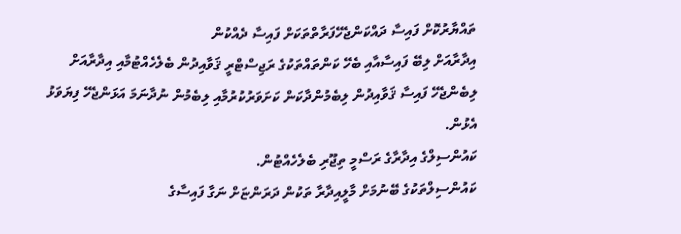ތައްޔާރުކޮށް ފައިސާ ދައްކަންޖެހޭފަރާތްތަކަށް ފައިސާ ދެއްކުން
އިދާރާއަށް ލިބޭ ފައިސާއާއި ބެހޭ ކަންތައްތަކުގެ ރަޖިސްޓްރީ ޤަވާއިދުން ބެލެހެއްޓުމާއި އިދާރާއަށް ލިބެންޖެހޭ ފައިސާ ޤަވާއިދުން ލިބެމުންދާކަން ކަށަވަރުކުރުމާއި ލިބެމުން ނުދާނަމަ އަޅަންޖެހޭ ފިޔަވަޅު އެޅުން.
ކައުންސިލްގެ އިދާރާގެ ރަސްމީ ތިޖޫރި ބެލެހެއްޓުން.
ކައުންސިލްތަކުގެ ބޭނުމަށް މާލީއިދާރާ ތަކުން ދަރަންޏަށް ނަގާ ފައިސާގެ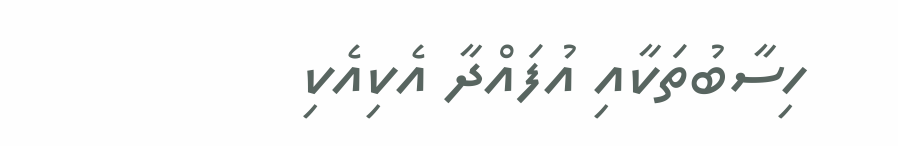ހިސާބުތަކާއި އުފައްދާ އެކިއެކި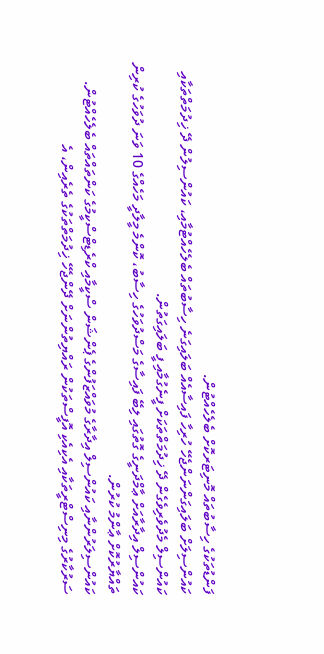ފަންޑުތަކުގެ ހިސާބުތައް މޮނިޓަރކޮށް ބެލެހެއްޓުން.
ކައުންސިލަށް ބަލައިގަންނަންޖެހޭ ހުރިހާ ފައިސާއެއް ބަލައިގަނެ ހިސާބުތައް ބެލެހެއްޓުމާއި، ކައުންސިލުން ދޭ ޚިދުމަތްތަކާއި ކައުންސިލް މެދުވެރިވެގެން ދޭ ޚިދުމަތްތަކަށް ފީނެގުމާއި ފީ ބަލައިގަތުން.
ކައުންސިލް އިދާރާއަށް ޢާމްދަނީގެ ގޮތުގައި ލިބޭ ފައިސާގެ މަސްދުވަހުގެ ހިސާބު، ކޮންމެ މީލާދީ މަހެއްގެ 10 ވަނަ ދުވަހުގެ ކުރިން ތައްޔާރުކޮށް ޢާންމު ކުރުން.
ކައުންސިލަރުންނާއި ކައުންސިލް އިދާރާގެ މުވައްޒަފުންގެ ޕެންޝަން ސްކީމާއި ކްރެޑިޓްސްކީމުގެ ކަންތައްތައް ބެލެހެއްޓުން.
ސަރުކާރުގެ މިނިސްޓްރީތަކާއި އެކިއެކި އޮފީސްތަކުން ރައްޔިތުންނަށް ދޭންޖެހޭ ޚިދުމަތްތަކުގެ ތެރެއިން، އެ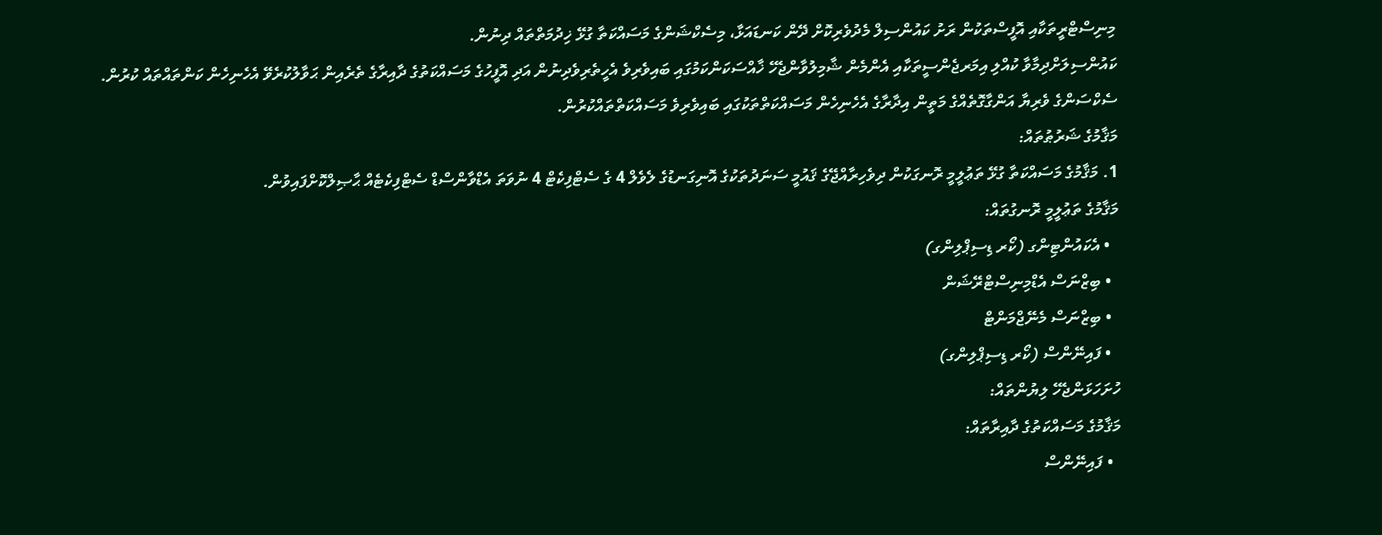މިނިސްޓްރީތަކާއި އޮފީސްތަކުން ރަށު ކައުންސިލް މެދުވެރިކޮށް ދޭން ކަނޑައަޅާ، މިސެކްޝަންގެ މަސައްކަތާ ގުޅޭ ޚިދުމަތްތައް ދިނުން.
ކައުންސިލަށްދިމާވާ ކުއްލި އިމަރޖެންސީތަކާއި އެންމެން ޝާމިލުވާންޖެހޭ ޚާއްސަކަންކަމުގައި ބައިވެރިވެ އެހީތެރިވެދިނުން އަދި އޮފީހުގެ މަސައްކަތުގެ ދާއިރާގެ ތެރެއިން ޙަވާލުކުރެވޭ އެހެނިހެން ކަންތައްތައް ކުރުން.
ސެކްސަންގެ ވެރިޔާ އަންގާގޮތެއްގެ މަތީން އިދާރާގެ އެހެނިހެން މަސައްކަތްތަކުގައި ބައިވެރިވެ މަސައްކަތްތައްކުރުން.
މަޤާމުގެ ޝަރުޠުތައް:
1. މަޤާމުގެ މަސައްކަތާ ގުޅޭ ތަޢުލީމީ ރޮނގަކުން ދިވެހިރާއްޖޭގެ ޤައުމީ ސަނަދުތަކުގެ އޮނިގަނޑުގެ ލެވެލް 4 ގެ ސެޓްފިކެޓް 4 ނުވަތަ އެޑްވާންސްޑް ސެޓްފިކެޓެއް ޙާޞިލްކޮށްފައިވުން.
މަޤާމުގެ ތަޢުލީމީ ރޮނގުތައް:
  • އެކައުންޓިންގ (ކޯރ ޑިސިޕްލިންގ)
  • ބިޒްނަސް އެޑްމިނިސްޓްރޭޝަން
  • ބިޒްނަސް މެނޭޖްމަންޓް
  • ފައިނޭންސް (ކޯރ ޑިސިޕްލިންގ)
ހުށަހަޅަންޖެހޭ ލިޔުންތައް:
މަޤާމުގެ މަސައްކަތުގެ ދާއިރާތައް:
  • ފައިނޭންސް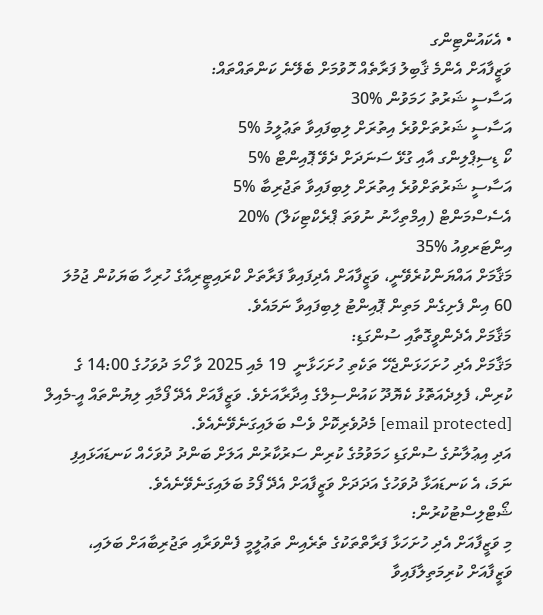• އެކައުންޓިންގ
ވަޒީފާއަށް އެންމެ ޤާބިލު ފަރާތެއް ހޮވުމަށް ބެލޭނެ ކަންތައްތައް:
އަސާސީ ޝަރުތު ހަމަވުން %30
އަސާސީ ޝަރުތަށްވުރެ އިތުރަށް ލިބިފައިވާ ތަޢުލީމު %5
ކޯ ޑިސިޕްލިންގ އާއި ގުޅޭ ސަނަދަށް ދެވޭ ޕޮއިންޓް %5
އަސާސީ ޝަރުތަށްވުރެ އިތުރަށް ލިބިފައިވާ ތަޖުރިބާ %5
އެސެސްމަންޓް (އިމްތިހާނު ނުވަތަ ޕްރެކްޓިކަލް) %20
އިންޓަރވިއު %35
މަޤާމަށް އައްޔަންކުރެވޭނީ، ވަޒީފާއަށް އެދިފައިވާ ފަރާތަށް ކްރައިޓީރިއާގެ ހުރިހާ ބަޔަކުން ޖުމުލަ 60 އިން ފެށިގެން މަތިން ޕޮއިންޓު ލިބިފައިވާ ނަމައެވެ.
މަޤާމަށް އެދެންވީގޮތާއި ސުންގަޑި:
މަޤާމަށް އެދި ހުށަހަޅަންޖެހޭ ތަކެތި ހުށަހަޅާނީ  19 މެއި 2025 ވާ ހޯމަ ދުވަހުގެ 14:00 ގެ ކުރިން، ފެލިދެއަތޮޅު ކެޔޮދޫ ކައުންސިލްގެ އިދާރާއަށެވެ. ވަޒީފާއަށް އެދޭ ފޯމާއި ލިޔުންތައް އީ-މެއިލް [email protected] މެދުވެރިކޮށް ވެސް ބަލައިގަނެވޭނެއެވެ.
އަދި އިޢުލާނުގެ ސުންގަޑި ހަމަވުމުގެ ކުރިން ސަރުކާރުން އަލަށް ބަންދު ދުވަހެއް ކަނޑައަޅައިފި ނަމަ، އެ ކަނޑައަޅާ ދުވަހުގެ އަދަދަށް ވަޒީފާއަށް އެދޭ ފޯމު ބަލައިގަނެވޭނެއެވެ.
ޝޯޓްލިސްޓުކުރުން:
މި ވަޒީފާއަށް އެދި ހުށަހަޅާ ފަރާތްތަކުގެ ތެރެއިން ތަޢުލީމީ ފެންވަރާއި ތަޖުރިބާއަށް ބަލައި، ވަޒީފާއަށް ކުރިމަތިލާފައިވާ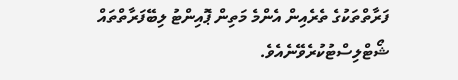ފަރާތްތަކުގެ ތެރެއިން އެންމެ މަތިން ޕޮއިންޓު ލިބޭފަރާތްތައް ޝޯޓްލިސްޓުކުރެވޭނެއެވެ.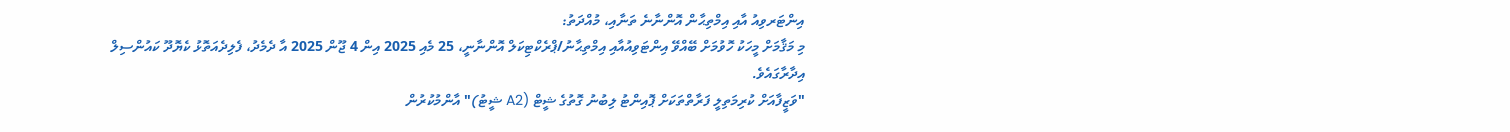އިންޓަރވިއު އާއި އިމްތިޙާން އޮންނާނެ ތަނާއި، މުއްދަތު:
މި މަޤާމަށް މީހަކު ހޮވުމަށް ބޭއްވޭ އިންޓަވިއުއާއި އިމްތިޙާނު/ޕްރެކްޓިކަލް އޮންނާނީ، 25 މެއި 2025 އިން 4 ޖޫން 2025 އާ ދެމެދު، ފެލިދެއަތޮޅު ކެޔޮދޫ ކައުންސިލް އިދާރާގައެވެ.
"ވަޒީފާއަށް ކުރިމަތިލީ ފަރާތްތަކަށް ޕޮއިންޓު ލިބުނު ގޮތުގެ ޝީޓް (A2 ޝީޓު)" އާންމުކުރުން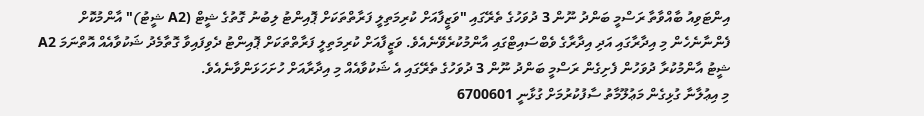އިންޓަވިއު ބާއްވާތާ ރަސްމީ ބަންދު ނޫން 3 ދުވަހުގެ ތެރޭގައި "ވަޒީފާއަށް ކުރިމަތިލީ ފަރާތްތަކަށް ޕޮއިންޓު ލިބުނު ގޮތުގެ ޝީޓް (A2 ޝީޓު)" އާންމުކޮށް ފެންނާނެހެން މި އިދާރާގައި އަދި އިދާރާގެ ވެބްސައިޓްގައި އާންމުކުރެވޭނެއެވެ. ވަޒީފާއަށް ކުރިމަތިލީ ފަރާތްތަކަށް ޕޮއިންޓު ދެވިފައިވާ ގޮތާމެދު ޝަކުވާއެއް އޮތްނަމަ A2 ޝީޓު އާންމުކުރާ ދުވަހުން ފެށިގެން ރަސްމީ ބަންދު ނޫން 3 ދުވަހުގެ ތެރޭގައި އެ ޝަކުވާއެއް މި އިދާރާއަށް ހުށަހަޅަންވާނެއެވެ.
މި އިޢުލާނާ ގުޅިގެން މަޢުލޫމާތު ސާފުކުރުމަށް ގުޅާނީ 6700601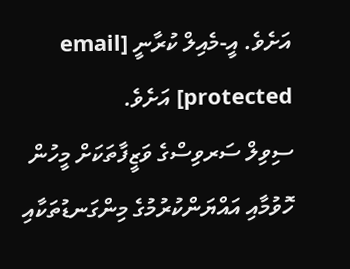އަށެވެ. އީ-މެއިލް ކުރާނީ [email protected] އަށެވެ.
ސިވިލް ސަރވިސްގެ ވަޒީފާތަކަށް މީހުން ހޮވުމާއި އައްޔަންކުރުމުގެ މިންގަނޑުތަކާއި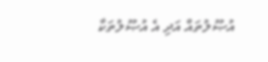އުޞޫލުތައް އަދި އެ އުޞޫލުތަކާ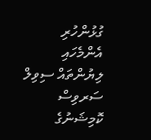ގުޅުންހުރި އެންމެހައި ލިޔުންތައް ސިވިލް ސަރވިސް ކޮމިޝަނުގެ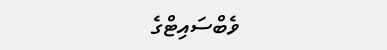ވެބްސައިޓްގެ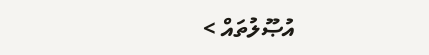އުޞޫލުތައް >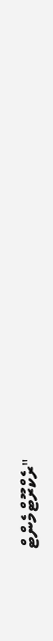"ރެކްރޫޓްމެންޓް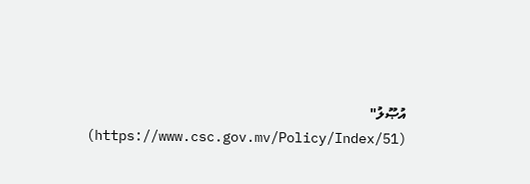އުޞޫލު" (https://www.csc.gov.mv/Policy/Index/51)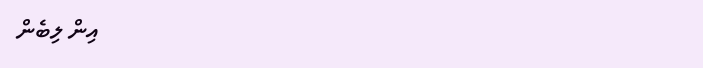އިން ލިބެން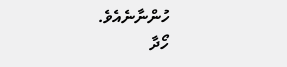ހުންނާނެއެވެ.
ހޯދާ